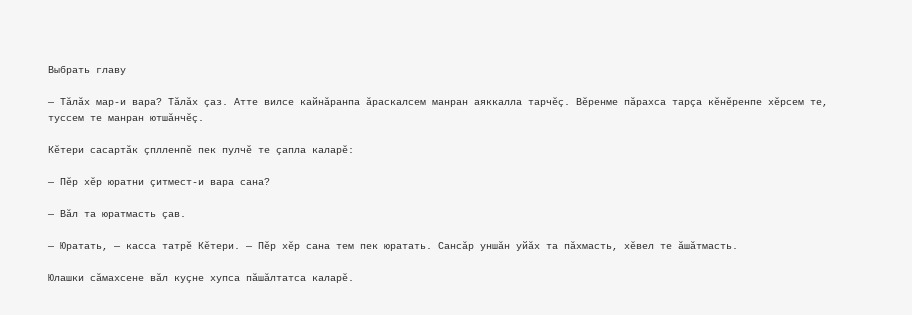Выбрать главу

— Тăлăх мар-и вара? Тăлăх çаз. Атте вилсе кайнăранпа ăраскалсем манран аяккалла тарчĕç. Вĕренме пăрахса тарçа кĕнĕренпе хĕрсем те, туссем те манран ютшăнчĕç.

Кĕтери сасартăк çплленпĕ пек пулчĕ те çапла каларĕ:

— Пĕр хĕр юратни çитмест-и вара сана?

— Вăл та юратмасть çав.

— Юратать, — касса татрĕ Кĕтери. — Пĕр хĕр сана тем пек юратать. Сансăр уншăн уйăх та пăхмасть, хĕвел те ăшăтмасть.

Юлашки сăмахсене вăл куçне хупса пăшăлтатса каларĕ.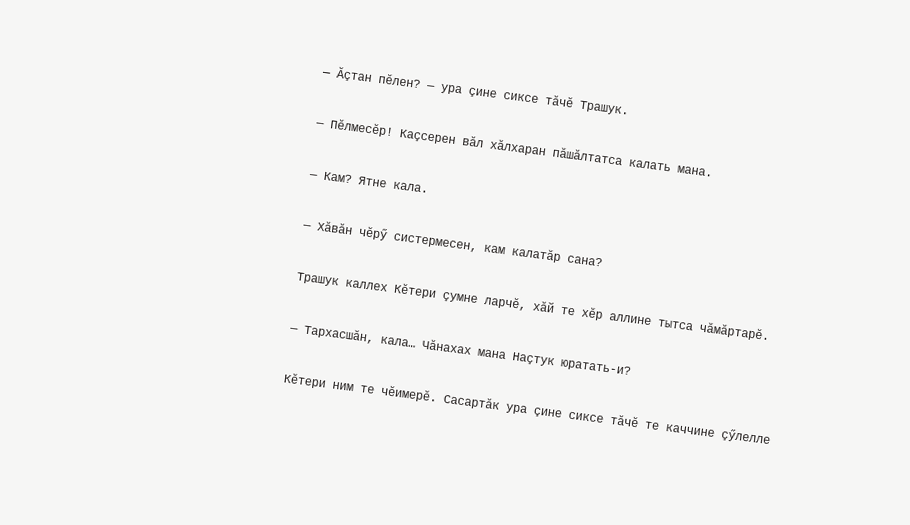— Ăçтан пĕлен? — ура çине сиксе тăчĕ Трашук.

— Пĕлмесĕр! Каçсерен вăл хăлхаран пăшăлтатса калать мана.

— Кам? Ятне кала.

— Хăвăн чĕрӳ систермесен, кам калатăр сана?

Трашук каллех Кĕтери çумне ларчĕ, хăй те хĕр аллине тытса чăмăртарĕ.

— Тархасшăн, кала… Чăнахах мана Наçтук юратать-и?

Кĕтери ним те чĕимерĕ. Сасартăк ура çине сиксе тăчĕ те каччине çӳлелле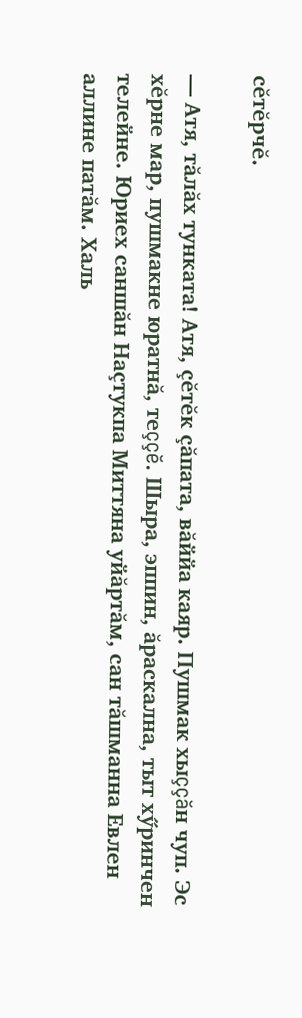сĕтĕрчĕ.

— Атя, тăлăх тунката! Атя, çĕтĕк çăпата, вăййа каяр. Пушмак хыççăн чуп. Эс хĕрне мар, пушмакне юратнă, теççĕ. Шыра, эппин, ăраскална, тыт хӳринчен телейне. Юриех саншăн Наçтукпа Миттяна уйăртăм, сан тăшманна Евлен аллине патăм. Халь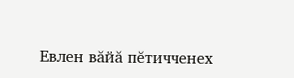Евлен вăйă пĕтичченех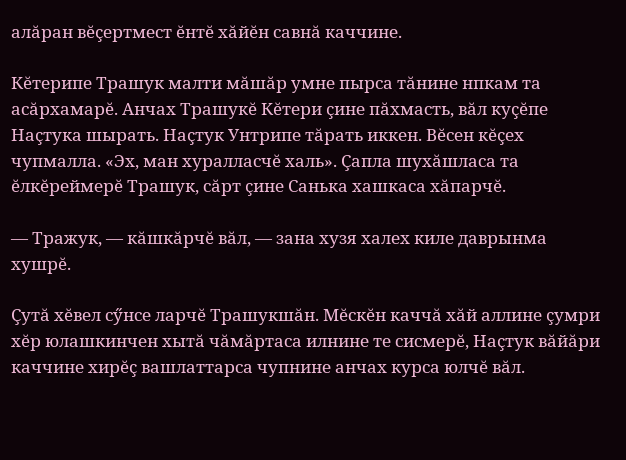алăран вĕçертмест ĕнтĕ хăйĕн савнă каччине.

Кĕтерипе Трашук малти мăшăр умне пырса тăнине нпкам та асăрхамарĕ. Анчах Трашукĕ Кĕтери çине пăхмасть, вăл куçĕпе Наçтука шырать. Наçтук Унтрипе тăрать иккен. Вĕсен кĕçех чупмалла. «Эх, ман хуралласчĕ халь». Çапла шухăшласа та ĕлкĕреймерĕ Трашук, сăрт çине Санька хашкаса хăпарчĕ.

— Тражук, — кăшкăрчĕ вăл, — зана хузя халех киле даврынма хушрĕ.

Çутă хĕвел сӳнсе ларчĕ Трашукшăн. Мĕскĕн каччă хăй аллине çумри хĕр юлашкинчен хытă чăмăртаса илнине те сисмерĕ, Наçтук вăйăри каччине хирĕç вашлаттарса чупнине анчах курса юлчĕ вăл.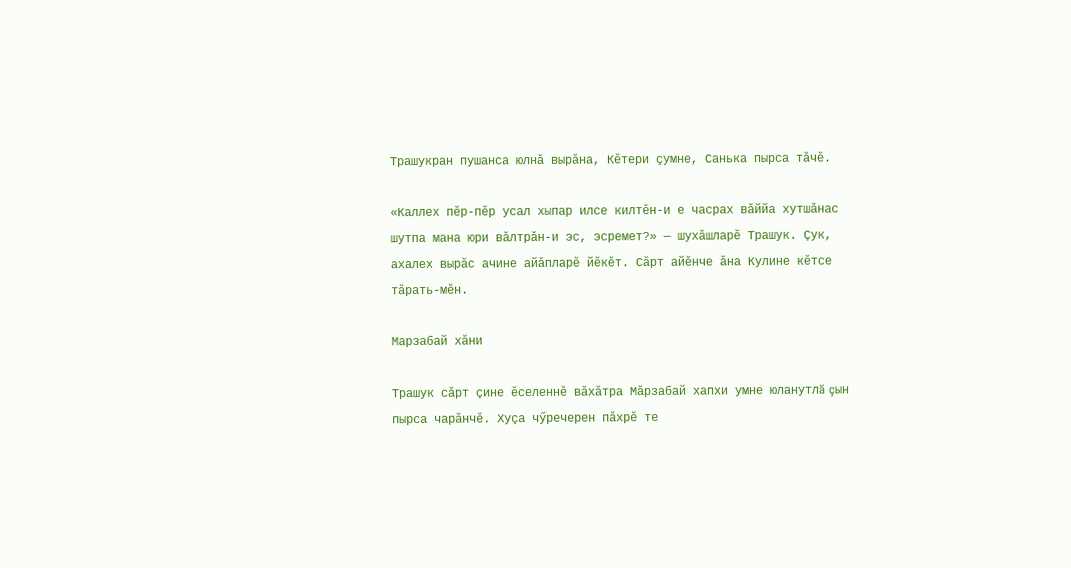Трашукран пушанса юлнă вырăна, Кĕтери çумне, Санька пырса тăчĕ.

«Каллех пĕр-пĕр усал хыпар илсе килтĕн-и е часрах вăййа хутшăнас шутпа мана юри вăлтрăн-и эс, эсремет?» — шухăшларĕ Трашук. Çук, ахалех вырăс ачине айăпларĕ йĕкĕт. Сăрт айĕнче ăна Кулине кĕтсе тăрать-мĕн.

Марзабай хăни

Трашук сăрт çине ĕселеннĕ вăхăтра Мăрзабай хапхи умне юланутлă çын пырса чарăнчĕ. Хуçа чӳречерен пăхрĕ те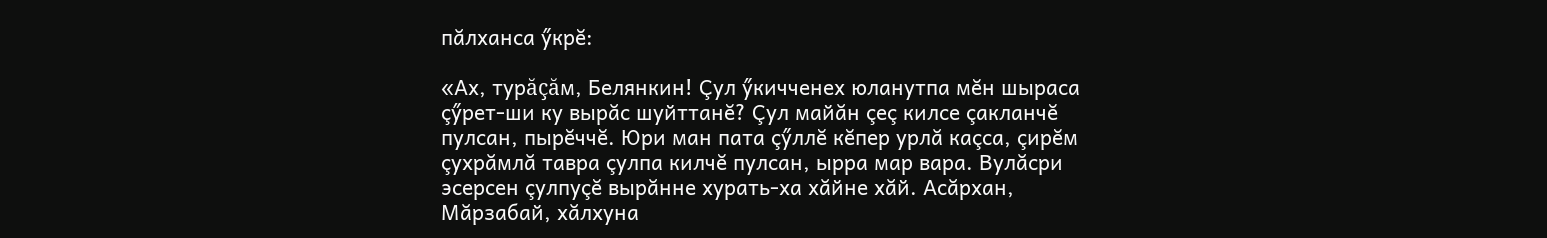пăлханса ӳкрĕ:

«Ах, турăçăм, Белянкин! Çул ӳкичченех юланутпа мĕн шыраса çӳрет-ши ку вырăс шуйттанĕ? Çул майăн çеç килсе çакланчĕ пулсан, пырĕччĕ. Юри ман пата çӳллĕ кĕпер урлă каçса, çирĕм çухрăмлă тавра çулпа килчĕ пулсан, ырра мар вара. Вулăсри эсерсен çулпуçĕ вырăнне хурать-ха хăйне хăй. Асăрхан, Мăрзабай, хăлхуна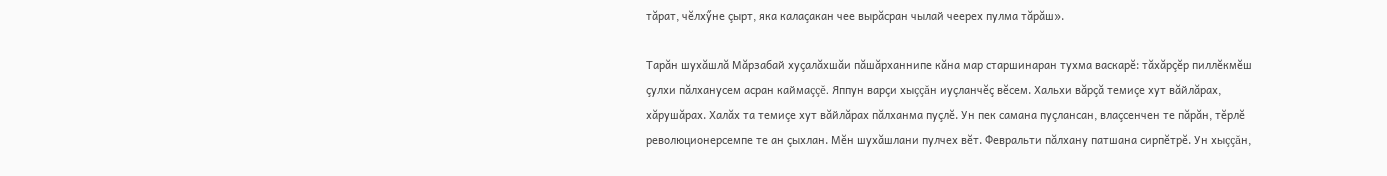тăрат, чĕлхӳне çырт, яка калаçакан чее вырăсран чылай чеерех пулма тăрăш».

Тарăн шухăшлă Мăрзабай хуçалăхшăи пăшăрханнипе кăна мар старшинаран тухма васкарĕ: тăхăрçĕр пиллĕкмĕш çулхи пăлханусем асран каймаççĕ. Яппун варçи хыççăн иуçланчĕç вĕсем. Хальхи вăрçă темиçе хут вăйлăрах, хăрушăрах. Халăх та темиçе хут вăйлăрах пăлханма пуçлĕ. Ун пек самана пуçлансан, влаçсенчен те пăрăн, тĕрлĕ революционерсемпе те ан çыхлан. Мĕн шухăшлани пулчех вĕт. Февральти пăлхану патшана сирпĕтрĕ. Ун хыççăн,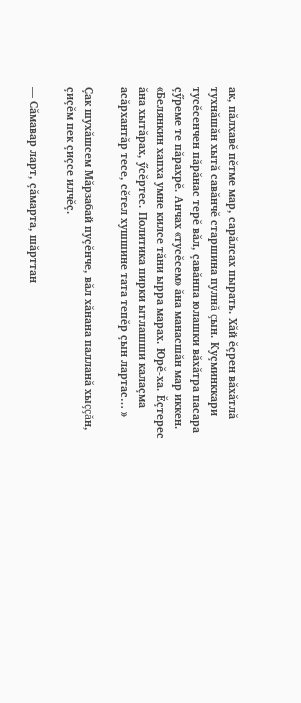ак, пăлхавĕ пĕтме мар, сарăлсах пырать. Хăй ĕçрен вăхăтлă тухнăшăн хытă савăнчĕ старшина пулнă çын. Куçминккари тусĕсенчен пăрăнас терĕ вăл, çавăнпа юлашки вăхăтра пасара çӳреме те пăрахрĕ. Анчах «тусĕсем» ăна манасшăн мар иккен. «Белянкин хапха умне килсе тăни ырра марах. Юрĕ-ха. Ĕçтерес ăна хытăрах, ӳсĕртес. Политика пирки ытлашши калаçма асăрхантăр тесе, сĕтел хушшине тата тепĕр çын лартас… »

Çак шухăшсем Мăрзабай пуçĕнче, вăл хăнана палланă хыççăн, çиçĕм пек çиçсе илчĕç.

— Сăмавар ларт, çăмарта, шăрттан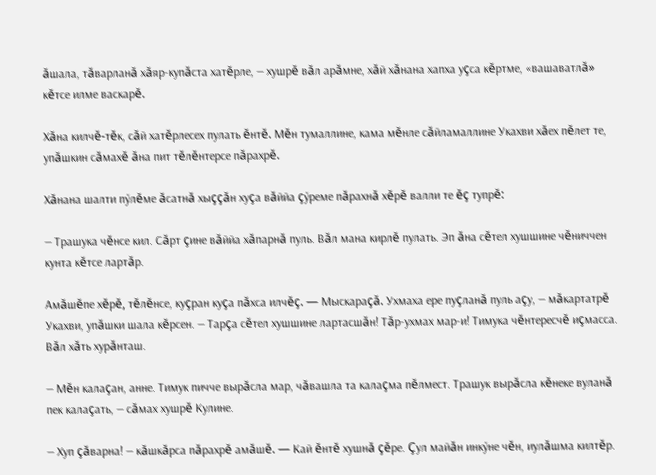ăшала, тăварланă хăяр-купăста хатĕрле, — хушрĕ вăл арăмне, хăй хăнана хапха уçса кĕртме, «вашаватлă» кĕтсе илме васкарĕ.

Хăна килчĕ-тĕк, сăй хатĕрлесех пулать ĕнтĕ. Мĕн тумаллине, кама мĕнле сăйламаллине Укахви хăех пĕлет те, упăшкин сăмахĕ ăна пит тĕлĕнтерсе пăрахрĕ.

Хăнана шалти пӳлĕме ăсатнă хыççăн хуçа вăййа çӳреме пăрахнă хĕрĕ валли те ĕç тупрĕ:

— Трашука чĕнсе кил. Сăрт çине вăййа хăпарнă пуль. Вăл мана кирлĕ пулать. Эп ăна сĕтел хушшине чĕниччен кунта кĕтсе лартăр.

Амăшĕпе хĕрĕ, тĕлĕнсе, куçран куçа пăхса илчĕç. — Мыскараçă. Ухмаха ере пуçланă пуль аçу, — мăкартатрĕ Укахви, упăшки шала кĕрсен. — Тарçа сĕтел хушшине лартасшăн! Тăр-ухмах мар-и! Тимука чĕнтересчĕ иçмасса. Вăл хăть хурăнташ.

— Мĕн калаçан, анне. Тимук пичче вырăсла мар, чăвашла та калаçма пĕлмест. Трашук вырăсла кĕнеке вуланă пек калаçать, — сăмах хушрĕ Кулине.

— Хуп çăварна! — кăшкăрса пăрахрĕ амăшĕ. — Кай ĕнтĕ хушнă çĕре. Çул майăн инкӳне чĕн, иулăшма килтĕр.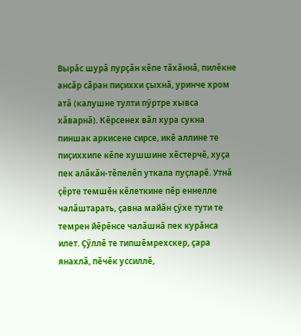Вырăс шурă пурçăн кĕпе тăхăннă, пилĕкне ансăр сăран пиçиххи çыхнă, уринче хром атă (калушне тулти пӳртре хывса хăварнă). Кĕрсенех вăл хура сукна пиншак аркисене сирсе, икĕ аллине те пиçиххипе кĕпе хушшине хĕстерчĕ, хуçа пек алăкăн-тĕпелĕп уткала пуçларĕ. Утнă çĕрте темшĕн кĕлеткине пĕр еннелле чалăштарать, çавна майăн çӳхе тути те темрен йĕрĕнсе чалăшнă пек курăнса илет. Çӳллĕ те типшĕмрехскер, çара янахлă, пĕчĕк уссиллĕ,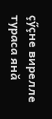çӳçне вирелле тураса янă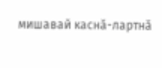мишавай каснă-лартнă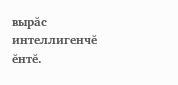вырăс интеллигенчĕ ĕнтĕ.